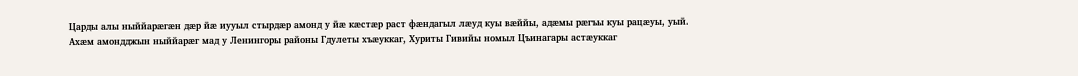Царды алы ныййарæгæн дæр йæ иууыл стырдæр амонд у йæ кæстæр раст фæндагыл лæуд куы вæййы, адæмы рæгъы куы рацæуы, уый. Ахæм амондджын ныййарæг мад у Ленингоры районы Гдулеты хъæуккаг, Хуриты Гивийы номыл Цъинагары астæуккаг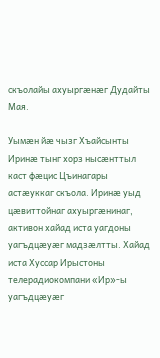скъолайы ахуыргæнæг Дудайты Мая.

Уымæн йæ чызг Хъайсынты Иринæ тынг хорз нысæнттыл каст фæцис Цъинагары астæуккаг скъола. Иринæ уыд цæвиттойнаг ахуыргæнинаг, активон хайад иста уагдоны уагъдцæуæг мадзæлтты. Хайад иста Хуссар Ирыстоны телерадиокомпани «Ир»-ы уагъдцæуæг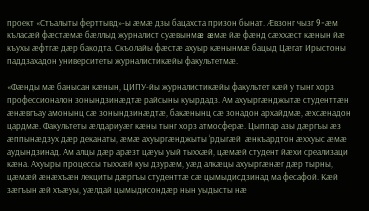проект «Стъалыты ферттывд»-ы æмæ дзы бацахста призон бынат. Æвзонг чызг 9-æм къласæй фæстæмæ бæллыд журналист суæвынмæ æмæ йæ фæнд сæххæст кæнын йæ къухы æфтгæ дæр бакодта. Скъолайы фæстæ ахуыр кæнынмæ бацыд Цæгат Ирыстоны паддзахадон университеты журналистикæйы факультетмæ.

«Фæнды мæ банысан кæнын, ЦИПУ-йы журналистикæйы факультет кæй у тынг хорз  профессионалон зонындзинæдтæ райсыны куырдадз. Ам ахуыргæнджытæ студенттæн æнæвгъау амонынц сæ зонындзинæдтæ, бакæнынц сæ зонадон архайдмæ, æхсæнадон цардмæ. Факультеты æлдариуæг кæны тынг хорз атмосферæ. Цыппар азы дæргъы æз æппынæдзух дæр деканаты, æмæ ахуыргæнджыты ‘рдыгæй  æнкъардтон æххуыс æмæ аудындзинад. Ам алцы дæр арæзт цæуы уый тыххæй, цæмæй студент йæхи среализаци кæна. Ахуыры процессы тыххæй куы дзурæм, уæд алкæцы ахуыргæнæг дæр тырны, цæмæй æнæхъæн лекциты дæргъы студенттæ сæ цымыдисдзинад ма фесафой. Кæй зæгъын æй хъæуы, уæлдай цымыдисондæр нын уыдысты нæ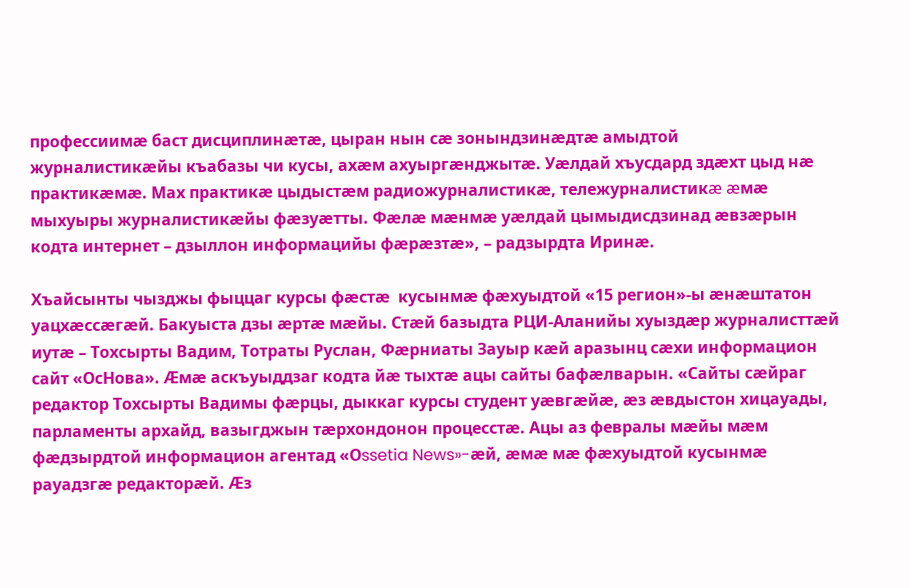профессиимæ баст дисциплинæтæ, цыран нын сæ зонындзинæдтæ амыдтой  журналистикæйы къабазы чи кусы, ахæм ахуыргæнджытæ. Уæлдай хъусдард здæхт цыд нæ практикæмæ. Мах практикæ цыдыстæм радиожурналистикæ, тележурналистикæ æмæ мыхуыры журналистикæйы фæзуæтты. Фæлæ мæнмæ уæлдай цымыдисдзинад æвзæрын кодта интернет – дзыллон информацийы фæрæзтæ», – радзырдта Иринæ.

Хъайсынты чызджы фыццаг курсы фæстæ  кусынмæ фæхуыдтой «15 регион»-ы æнæштатон уацхæссæгæй. Бакуыста дзы æртæ мæйы. Стæй базыдта РЦИ-Аланийы хуыздæр журналисттæй иутæ – Тохсырты Вадим, Тотраты Руслан, Фæрниаты Зауыр кæй аразынц сæхи информацион сайт «ОсНова». Æмæ аскъуыддзаг кодта йæ тыхтæ ацы сайты бафæлварын. «Сайты сæйраг редактор Тохсырты Вадимы фæрцы, дыккаг курсы студент уæвгæйæ, æз æвдыстон хицауады, парламенты архайд, вазыгджын тæрхондонон процесстæ. Ацы аз февралы мæйы мæм фæдзырдтой информацион агентад «Оssetia News»-æй, æмæ мæ фæхуыдтой кусынмæ рауадзгæ редакторæй. Æз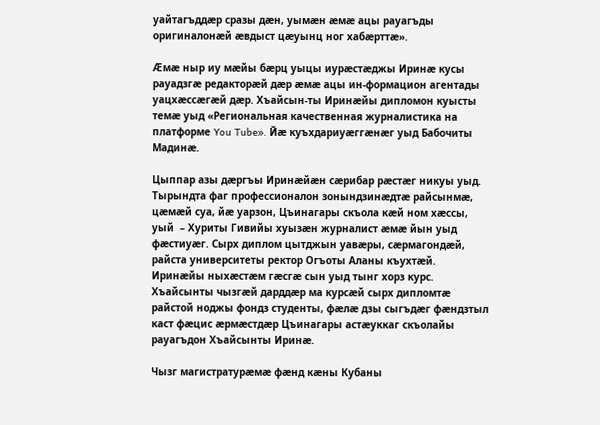уайтагъддæр сразы дæн, уымæн æмæ ацы рауагъды оригиналонæй æвдыст цæуынц ног хабæрттæ».

Æмæ ныр иу мæйы бæрц уыцы иурæстæджы Иринæ кусы рауадзгæ редакторæй дæр æмæ ацы ин-формацион агентады уацхæссæгæй дæр. Хъайсын-ты Иринæйы дипломон куысты темæ уыд «Региональная качественная журналистика на платформе You Tube». Йæ куъхдариуæггæнæг уыд Бабочиты Мадинæ.

Цыппар азы дæргъы Иринæйæн сæрибар рæстæг никуы уыд. Тырындта фаг профессионалон зонындзинæдтæ райсынмæ, цæмæй суа, йæ уарзон, Цъинагары скъола кæй ном хæссы, уый  – Хуриты Гивийы хуызæн журналист æмæ йын уыд фæстиуæг. Сырх диплом цытджын уавæры, сæрмагондæй, райста университеты ректор Огъоты Аланы къухтæй. Иринæйы ныхæстæм гæсгæ сын уыд тынг хорз курс. Хъайсынты чызгæй дарддæр ма курсæй сырх дипломтæ райстой ноджы фондз студенты, фæлæ дзы сыгъдæг фæндзтыл каст фæцис æрмæстдæр Цъинагары астæуккаг скъолайы рауагъдон Хъайсынты Иринæ.

Чызг магистратурæмæ фæнд кæны Кубаны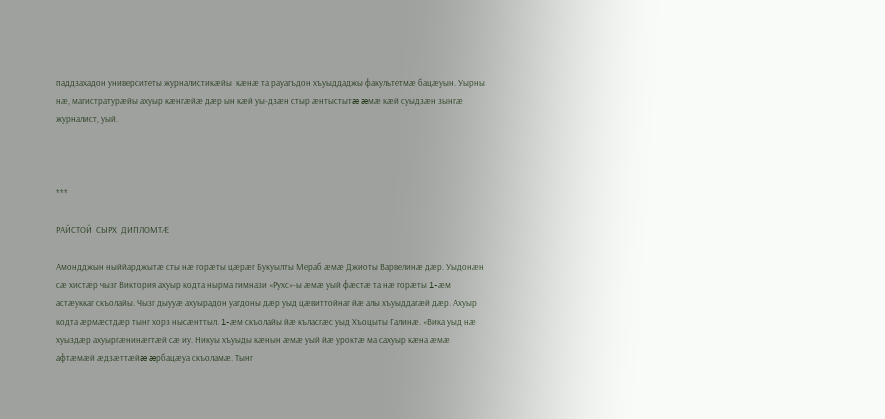паддзахадон университеты журналистикæйы  кæнæ та рауагъдон хъуыддаджы факультетмæ бацæуын. Уырны нæ, магистратурæйы ахуыр кæнгæйæ дæр ын кæй уы-дзæн стыр æнтыстытæ æмæ кæй суыдзæн зынгæ журналист, уый.



***

РАЙСТОЙ  СЫРХ  ДИПЛОМТÆ

Амондджын ныййарджытæ сты нæ горæты цæрæг Букуылты Мераб æмæ Джиоты Варвелинæ дæр. Уыдонæн сæ хистæр чызг Виктория ахуыр кодта нырма гимнази «Рухс»-ы æмæ уый фæстæ та нæ горæты 1-æм астæуккаг скъолайы. Чызг дыууæ ахуырадон уагдоны дæр уыд цæвиттойнаг йæ алы хъуыддагæй дæр. Ахуыр кодта æрмæстдæр тынг хорз нысæнттыл. 1-æм скъолайы йæ къласгæс уыд Хъоцыты Галинæ. «Вика уыд нæ хуыздæр ахуыргæнинæгтæй сæ иу. Никуы хъуыды кæнын æмæ уый йæ уроктæ ма сахуыр кæна æмæ афтæмæй æдзæттæйæ æрбацæуа скъоламæ. Тынг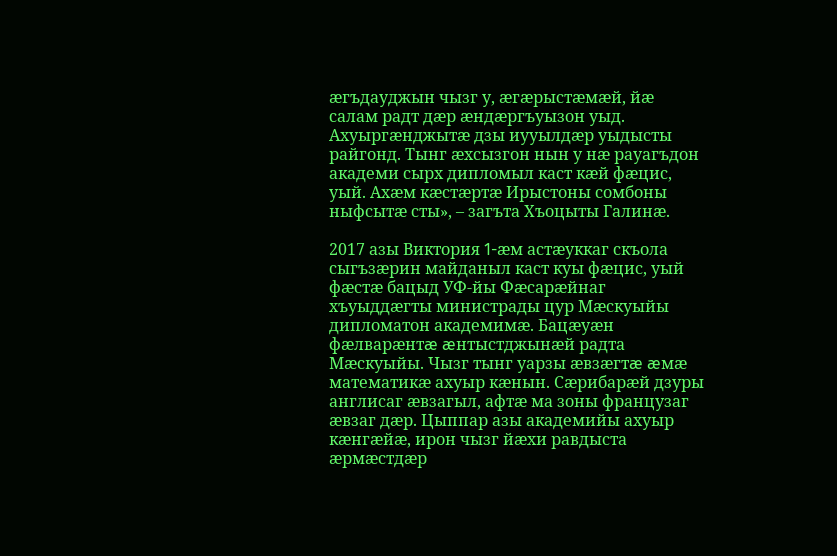æгъдауджын чызг у, æгæрыстæмæй, йæ салам радт дæр æндæргъуызон уыд. Ахуыргæнджытæ дзы иууылдæр уыдысты  райгонд. Тынг æхсызгон нын у нæ рауагъдон академи сырх дипломыл каст кæй фæцис, уый. Ахæм кæстæртæ Ирыстоны сомбоны ныфсытæ сты», – загъта Хъоцыты Галинæ.

2017 азы Виктория 1-æм астæуккаг скъола сыгъзæрин майданыл каст куы фæцис, уый фæстæ бацыд УФ-йы Фæсарæйнаг хъуыддæгты министрады цур Мæскуыйы дипломатон академимæ. Бацæуæн фæлварæнтæ æнтыстджынæй радта Мæскуыйы. Чызг тынг уарзы æвзæгтæ æмæ математикæ ахуыр кæнын. Сæрибарæй дзуры англисаг æвзагыл, афтæ ма зоны французаг æвзаг дæр. Цыппар азы академийы ахуыр кæнгæйæ, ирон чызг йæхи равдыста æрмæстдæр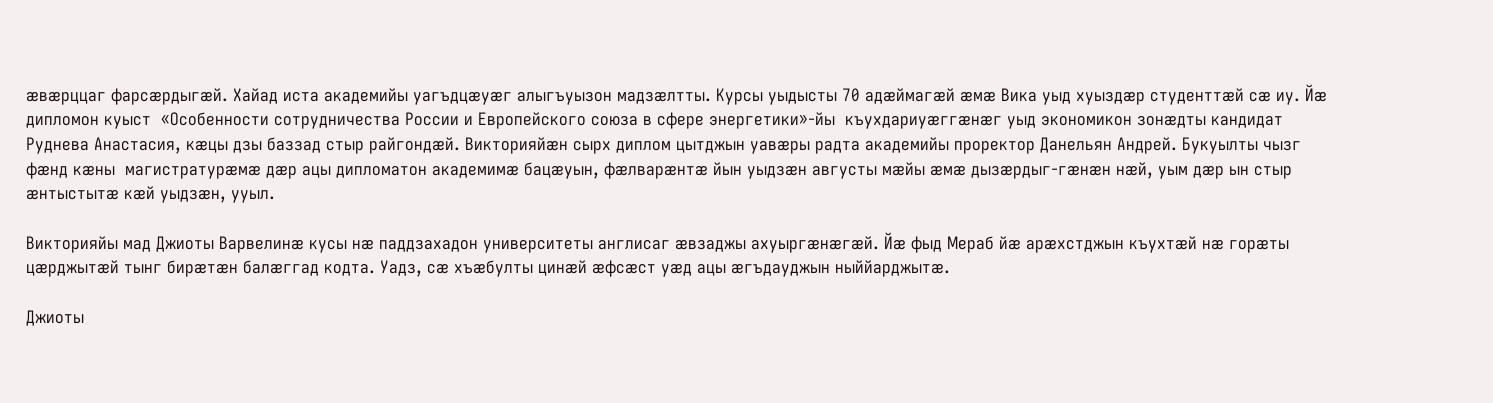æвæрццаг фарсæрдыгæй. Хайад иста академийы уагъдцæуæг алыгъуызон мадзæлтты. Курсы уыдысты 70 адæймагæй æмæ Вика уыд хуыздæр студенттæй сæ иу. Йæ дипломон куыст  «Особенности сотрудничества России и Европейского союза в сфере энергетики»-йы  къухдариуæггæнæг уыд экономикон зонæдты кандидат  Руднева Анастасия, кæцы дзы баззад стыр райгондæй. Викторияйæн сырх диплом цытджын уавæры радта академийы проректор Данельян Андрей. Букуылты чызг фæнд кæны  магистратурæмæ дæр ацы дипломатон академимæ бацæуын, фæлварæнтæ йын уыдзæн августы мæйы æмæ дызæрдыг-гæнæн нæй, уым дæр ын стыр æнтыстытæ кæй уыдзæн, ууыл.

Викторияйы мад Джиоты Варвелинæ кусы нæ паддзахадон университеты англисаг æвзаджы ахуыргæнæгæй. Йæ фыд Мераб йæ арæхстджын къухтæй нæ горæты цæрджытæй тынг бирæтæн балæггад кодта. Уадз, сæ хъæбулты цинæй æфсæст уæд ацы æгъдауджын ныййарджытæ.

Джиоты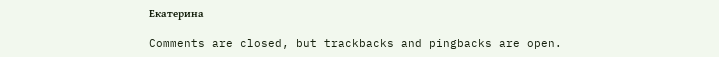Екатерина

Comments are closed, but trackbacks and pingbacks are open.